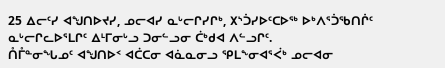25 ᐃᓕᑦᓯ ᐊᖑᑎᐅᔪᓯ, ᓄᓕᐊᓯ ᓇᒡᓕᒋᓯᒋᒃ, ᙭ᔅᑑᓯᐅᑦᑕᐅᖅ ᐅᒃᐱᕐᑑᖃᑎᒌᑦ ᓇᒡᓕᒋᓚᐅᕐᒪᒋᑦ ᐃᒻᒥᓂᒡᓗ ᑐᓂᓪᓗᓂ ᑖᒃᑯᐊ ᐱᓪᓗᒋᑦ.
ᑍᒤᓐᓂᖓᓄᑦ ᐊᖑᑎᐅᑉ ᐊᑖᑕᓂ ᐊᓈᓇᓂᓗ ᕿᒪᖕᓂᐊᕐᐹᒃ ᓄᓕᐊᓂ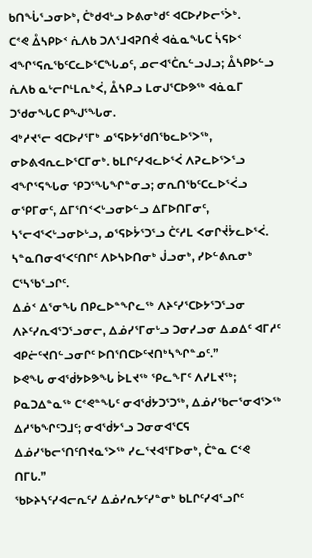ᑲᑎᖔᕐᓗᓂᐅᒃ, ᑖᒃᑯᐊᒡᓗ ᐅᕕᓂᒃᑯᑦ ᐊᑕᐅᓯᐅᓕᕐᐴᒃ.
ᑕᕝᕙ ᐂᓴᑭᐅᑉ ᕇᐱᑲ ᑐᐱᕐᒧᐊᕈᑎᕚ ᐊᓈᓇᖓᑕ ᓵᕋᐅᑉ ᐊᖏᕐᕋᕆᖃᑦᑕᓚᐅᕐᑕᖓᓄᑦ, ᓄᓕᐊᕐᑖᕆᓪᓗᒍᓗ; ᐂᓴᑭᐅᓪᓗ ᕇᐱᑲ ᓇᒡᓕᒋᒻᒪᕆᒃᐹ, ᐂᓴᑭᓗ ᒪᓂᒍᕐᑕᐅᕗᖅ ᐊᓈᓇᒥ ᑐᖁᓂᖓᑕ ᑭᖑᕐᖓᓂ.
ᐊᒃᓱᔪᕐᓕ ᐊᑕᐅᓯᕐᒥᒃ ᓄᕐᕋᐅᔭᖁᑎᖃᓚᐅᕐᐳᖅ, ᓂᐅᕕᐊᕆᓚᐅᕐᑕᒥᓂᒃ. ᑲᒪᒋᑦᓯᐊᓚᐅᕐᐹ ᐱᕈᓚᐅᕐᐳᕐᓗ ᐊᖏᕐᕋᖓᓂ ᕿᑐᕐᖓᖏᓐᓂᓗ; ᓂᕆᑎᖃᑦᑕᓚᐅᕐᐹᓗ ᓂᕿᒥᓂᑦ, ᐃᒥᕐᑎᑉᐸᒡᓗᓂᐅᓪᓗ ᐃᒥᐅᑎᒥᓂᑦ, ᓴᕐᓕᐊᕐᐸᒡᓗᓂᐅᒡᓗ, ᓄᕐᕋᐅᔮᕐᑐᕐᓗ ᑖᑦᓱᒪ ᐸᓂᒋᔫᔮᓚᐅᕐᐹ.
ᓴᓐᓇᑎᓂᐊᕐᐸᑦᑎᒋᑦ ᐱᐅᓴᐅᑎᓂᒃ ᒎᓗᓂᒃ, ᓯᐅᓪᕕᕆᓂᒃ ᑕᕐᓴᖃᕐᓗᒋᑦ.
ᐃᓅᑉ ᐃᕐᓂᖓ ᑎᑭᓚᐅᓐᖏᓚᖅ ᐱᔨᑦᓯᕐᑕᐅᔭᕐᑐᕐᓗᓂ ᐱᔨᑦᓯᕆᐊᕐᑐᕐᓗᓂᓕ, ᐃᓅᓯᕐᒥᓂᒡᓗ ᑐᓂᓯᓗᓂ ᐃᓄᐃᑦ ᐊᒥᓱᑦ ᐊᑭᓖᑦᔪᑎᓪᓗᓂᒋᑦ ᐅᑎᕐᑎᑕᐅᑦᔪᑎᒃᓴᖏᓐᓄᑦ.”
ᐅᕙᖓ ᓂᐊᖂᔭᐅᕗᖓ ᐆᒪᔪᖅ ᕿᓚᖕᒥᑦ ᐱᓯᒪᔪᖅ; ᑭᓇᑐᐃᓐᓇᖅ ᑕᕝᕙᓐᖓᑦ ᓂᐊᖂᔭᑐᕐᑐᖅ, ᐃᓅᓯᖃᓕᕐᓂᐊᕐᐳᖅ ᐃᓱᖃᖏᑦᑐᒧᑦ; ᓂᐊᖂᔭᕐᓗ ᑐᓂᓂᐊᕐᑕᕋ ᐃᓅᓯᖃᓕᕐᑎᑦᑎᔪᓇᕐᐳᖅ ᓯᓚᕐᔪᐊᕐᒥᐅᓂᒃ, ᑖᓐᓇ ᑕᑉᕙ ᑎᒥᒐ.”
ᖃᐅᔨᓴᑦᓯᐊᓕᕆᑦᓯ ᐃᓅᓯᕆᔭᑦᓯᓐᓂᒃ ᑲᒪᒋᑦᓯᐊᕐᓗᒋᑦ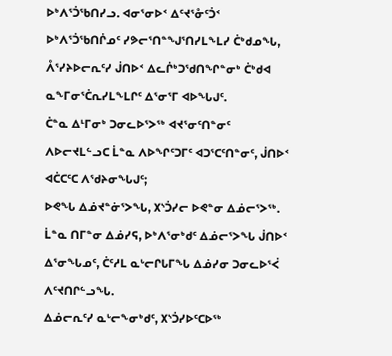ᐅᒃᐱᕐᑑᖃᑎᓯᓗ. ᐊᓂᕐᓂᐅᑉ ᐃᑦᔪᕐᓁᑦᑑᑉ ᐅᒃᐱᕐᑑᖃᑎᒌᓄᑦ ᓯᕗᓕᕐᑎᓐᖑᕐᑎᓯᒪᖕᒪᓯ ᑖᒃᑯᓄᖓ, ᐰᕐᓯᔨᐅᓕᕆᑦᓯ ᒎᑎᐅᑉ ᐃᓚᒌᒃᑐᖁᑎᖏᓐᓂᒃ ᑖᒃᑯᐊ ᓇᖕᒥᓂᕐᑖᕆᓯᒪᖕᒪᒋᑦ ᐃᕐᓂᕐᒥ ᐊᐅᖓᒍᑦ.
ᑖᓐᓇ ᐃᒻᒥᓂᒃ ᑐᓂᓚᐅᕐᐳᖅ ᐊᔪᕐᓂᑦᑎᓐᓂᑦ ᐱᐅᓕᔪᒪᓪᓗᑕ ᒫᓐᓇ ᐱᐅᖏᑦᑐᒥᑦ ᐊᑐᕐᑕᑦᑎᓐᓂᑦ, ᒎᑎᐅᑉ ᐊᑖᑕᑦᑕ ᐱᖁᔨᓂᖓᒍᑦ;
ᐅᕙᖓ ᐃᓅᔪᓐᓃᕐᐳᖓ, ᙭ᔅᑑᓯᓕ ᐅᕙᓐᓂ ᐃᓅᓕᕐᐳᖅ. ᒫᓐᓇ ᑎᒥᓐᓂ ᐃᓅᓯᕋ, ᐅᒃᐱᕐᓂᒃᑯᑦ ᐃᓅᓕᕐᐳᖓ ᒎᑎᐅᑉ ᐃᕐᓂᖓᓄᑦ, ᑖᑦᓱᒪ ᓇᒡᓕᒋᒐᒥᖓ ᐃᓅᓯᓂ ᑐᓂᓚᐅᕐᐹ ᐱᑦᔪᑎᒋᓪᓗᖓ.
ᐃᓅᓕᕆᑦᓯ ᓇᒡᓕᖕᓂᒃᑯᑦ, ᙭ᔅᑑᓯᐅᑦᑕᐅᖅ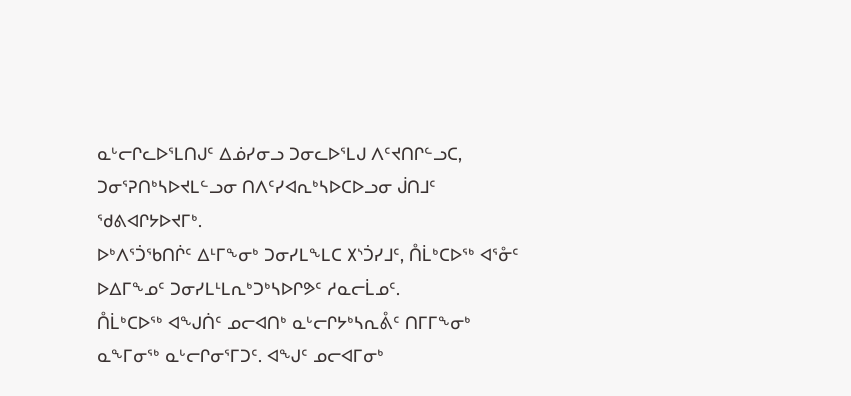ᓇᒡᓕᒋᓚᐅᕐᒪᑎᒍᑦ ᐃᓅᓯᓂᓗ ᑐᓂᓚᐅᕐᒪᒍ ᐱᑦᔪᑎᒋᓪᓗᑕ, ᑐᓂᕐᕈᑎᒃᓴᐅᔪᒪᓪᓗᓂ ᑎᐱᑦᓯᐊᕆᒃᓴᐅᑕᐅᓗᓂ ᒎᑎᒧᑦ ᖁᕕᐊᒋᔭᐅᔪᒥᒃ.
ᐅᒃᐱᕐᑑᖃᑎᒌᑦ ᐃᒻᒥᖕᓂᒃ ᑐᓂᓯᒪᖕᒪᑕ ᙭ᔅᑑᓯᒧᑦ, ᑍᒫᒃᑕᐅᖅ ᐊᕐᓁᑦ ᐅᐃᒥᖕᓄᑦ ᑐᓂᓯᒪᒻᒪᕆᒃᑐᒃᓴᐅᒋᕗᑦ ᓱᓇᓕᒫᓄᑦ.
ᑍᒫᒃᑕᐅᖅ ᐊᖑᑏᑦ ᓄᓕᐊᑎᒃ ᓇᒡᓕᒋᔭᒃᓴᕆᕔᑦ ᑎᒥᒥᖕᓂᒃ ᓇᖕᒥᓂᖅ ᓇᒡᓕᒋᓂᕐᒥᑐᑦ. ᐊᖑᑦ ᓄᓕᐊᒥᓂᒃ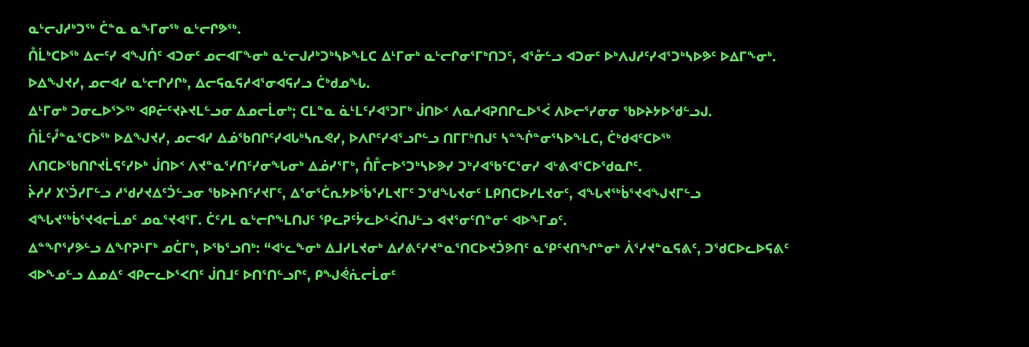ᓇᒡᓕᒍᓱᒃᑐᖅ ᑖᓐᓇ ᓇᖕᒥᓂᖅ ᓇᒡᓕᒋᕗᖅ.
ᑍᒫᒃᑕᐅᖅ ᐃᓕᑦᓯ ᐊᖑᑏᑦ ᐊᑐᓂᑦ ᓄᓕᐊᒥᖕᓂᒃ ᓇᒡᓕᒍᓱᒃᑐᒃᓴᐅᖕᒪᑕ ᐃᒻᒥᓂᒃ ᓇᒡᓕᒋᓂᕐᒥᒃᑎᑐᑦ, ᐊᕐᓁᓪᓗ ᐊᑐᓂᑦ ᐅᒃᐱᒍᓱᑦᓯᐊᕐᑐᒃᓴᐅᕗᑦ ᐅᐃᒥᖕᓂᒃ.
ᐅᐃᖑᔪᓯ, ᓄᓕᐊᓯ ᓇᒡᓕᒋᓯᒋᒃ, ᐃᓕᕋᓇᕋᓱᐊᕐᓂᐊᕋᓯᓗ ᑖᒃᑯᓄᖓ.
ᐃᒻᒥᓂᒃ ᑐᓂᓚᐅᕐᐳᖅ ᐊᑭᓖᑦᔪᔨᔪᒪᓪᓗᓂ ᐃᓄᓕᒫᓂᒃ; ᑕᒪᓐᓇ ᓈᒻᒪᑦᓯᐊᕐᑐᒥᒃ ᒎᑎᐅᑉ ᐱᓇᓱᐊᕈᑎᒋᓚᐅᕐᐹ ᐱᐅᓕᕐᓯᓂᓂ ᖃᐅᔨᔭᐅᖁᓪᓗᒍ.
ᑍᒫᑦᓮᓐᓇᕐᑕᐅᖅ ᐅᐃᖑᔪᓯ, ᓄᓕᐊᓯ ᐃᓅᖃᑎᒋᑦᓯᐊᒐᒃᓴᕆᕙᓯ, ᐅᐱᒋᑦᓯᐊᕐᓗᒋᓪᓗ ᑎᒥᒥᒃᑎᒍᑦ ᓴᓐᖐᓐᓂᕐᓴᐅᖕᒪᑕ, ᑖᒃᑯᐊᑦᑕᐅᖅ ᐱᑎᑕᐅᖃᑎᒋᔪᒫᕋᑦᓯᐅᒃ ᒎᑎᐅᑉ ᐱᔪᓐᓇᕐᓯᑎᑦᓯᓂᖓᓂᒃ ᐃᓅᓯᕐᒥᒃ, ᑍᒤᓕᐅᕐᑐᒃᓴᐅᕗᓯ ᑐᒃᓯᐊᖃᑦᑕᕐᓂᓯ ᐊᒡᕕᐊᕐᑕᐅᖁᓇᒋᑦ.
ᔩᓱᓯ ᙭ᔅᑑᓯᒥᓪᓗ ᓱᖁᓯᔪᐃᑦᑑᓪᓗᓂ ᖃᐅᔨᑎᑦᓯᔪᒥᑦ, ᐃᕐᓂᕐᑖᕆᔭᐅᖄᕐᓯᒪᔪᒥᑦ ᑐᖁᖓᔪᓂᑦ ᒪᑭᑎᑕᐅᓯᒪᔪᓂᑦ, ᐊᖓᔪᖅᑳᕐᔪᐊᖑᔪᒥᓪᓗ ᐊᖓᔪᖅᑳᕐᔪᐊᓕᒫᓄᑦ ᓄᓇᕐᔪᐊᕐᒥ. ᑖᑦᓱᒪ ᓇᒡᓕᒋᖕᒪᑎᒍᑦ ᕿᓚᕈᑦᔮᓚᐅᕐᐹᑎᒍᓪᓗ ᐊᔪᕐᓂᑦᑎᓐᓂᑦ ᐊᐅᖕᒥᓄᑦ.
ᐃᓐᖏᕐᓯᕗᓪᓗ ᐃᖏᕈᒻᒥᒃ ᓄᑖᒥᒃ, ᐅᖃᕐᓗᑎᒃ: “ᐊᒡᓚᖕᓂᒃ ᐃᒧᓯᒪᔪᓂᒃ ᐃᓯᕕᑦᓯᔪᓐᓇᕐᑎᑕᐅᔪᑑᕗᑎᑦ ᓇᕿᑦᔪᑎᖏᓐᓂᒃ ᐲᕐᓯᔪᓐᓇᕋᕕᑦ, ᑐᖁᑕᐅᓚᐅᕋᕕᑦ ᐊᐅᖕᓄᓪᓗ ᐃᓄᐃᑦ ᐊᑭᓕᓚᐅᕐᐸᑎᑦ ᒎᑎᒧᑦ ᐅᑎᕐᑎᓪᓗᒋᑦ, ᑭᖑᕚᕇᓕᒫᓂᑦ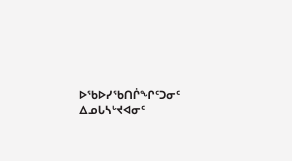ᐅᖃᐅᓯᖃᑎᒌᖏᑦᑐᓂᑦ ᐃᓄᒐᓴᒡᔪᐊᓂᑦ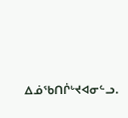ᐃᓅᖃᑎᒌᒡᔪᐊᓂᓪᓗ.